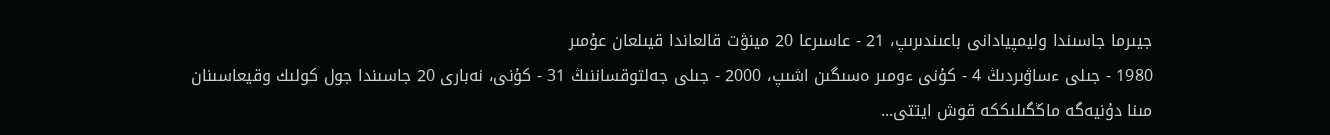جيىرما جاسىندا وليمپيادانى باعىندىرىپ، 21 - عاسىرعا 20 مينۋت قالعاندا قيىلعان عۇمىر
1980 - جىلى ءساۋىردىڭ 4 - كۇنى ءومىر ەسىگىن اشىپ، 2000 - جىلى جەلتوقساننىڭ 31 - كۇنى، نەبارى 20 جاسىندا جول كولىك وقيعاسىنان مىنا دۇنيەگە ماڭگىلىككە قوش ايتتى...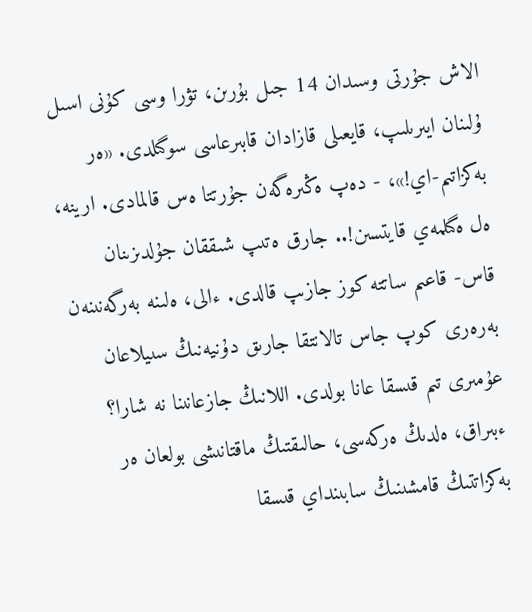الاش جۇرتى وسىدان 14 جىل بۇرىن، تۋرا وسى كۇنى اسىل ۇلىنان ايىرىلىپ، قايعىلى قازادان قابىرعاسى سوگىلدى. «ەر بەكزاتىم-اي!»، - دەپ ەڭىرەگەن جۇرتتا ەس قالمادى. ارينە، ەل ەگىلمەي قايتسىن!.. جارق ەتىپ شىققان جۇلدىزىنان قاس- قاعىم ساتتە كوز جازىپ قالدى. ءالى، ەلىنە بەرگەنىنەن بەرەرى كوپ جاس تالانتقا جارىق دۇنيەنىڭ سىيلاعان عۇمىرى تىم قىسقا عانا بولدى. اللانىڭ جازعانىنا نە شارا؟ ءبىراق، ەلدىڭ ەركەسى، حالىقتىڭ ماقتانىشى بولعان ەر بەكزاتتىڭ قامشىنىڭ سابىنداي قىسقا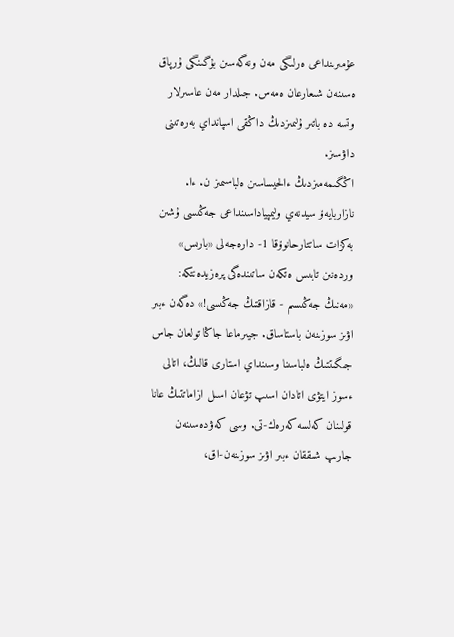عۇمىرىنداعى ەرلىگى مەن ونەگەسىن بۇگىنگى ۇرپاق ەسىنەن شىعارعان ەمەس. جىلدار مەن عاسىرلار وتسە دە باتىر ۇلىمىزدىڭ داڭقى اسپانداي بەرەتىنى داۋسىز.
اڭگىمەمىزدىڭ ءالحيساسىن ەلباسىمىز ن. ءا. نازاربايەۆ سيدنەي وليمپياداسىنداعى جەڭىسى ۇشىن بەكزات ساتتارحانوۆقا 1- دارەجەلى «بارىس» وردەنىن تابىس ەتكەن ساتىندەگى پرەزيدەنتكە: «مەنىڭ جەڭىسىم - قازاقتىڭ جەڭىسى!» دەگەن ءبىر اۋىز سوزىنەن باستاساق. جيىرماعا جاڭا تولعان جاس جىگىتتىڭ ەلباسىنا وسىنداي استارى قالىڭ، اتالى ءسوز ايتۋى اتادان اسىپ تۋعان اسىل ازاماتتىڭ عانا قولىنان كەلسە كەرەك-تى. وسى كەۋدەسىنەن جارىپ شىققان ءبىر اۋىز سوزىنەن-اق،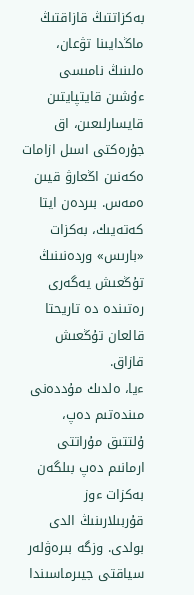بەكزاتتىڭ قازاقتىڭ ماڭدايىنا تۋعان، ەلىنىڭ نامىسى ءۇشىن قايتپايتىن قايسارلىعىن، اق جۇرەكتى اسىل ازامات ەكەنىن اڭعارۋ قيىن ەمەس. بىردەن ايتا كەتەيىك، بەكزات «بارىس» وردەنىنىڭ تۇڭعىش يەگەرى رەتىندە دە تاريحتا قالعان تۇڭعىش قازاق.
ءيا، ەلدىك مۇددەنى مىندەتىم دەپ، ۇلتتىق مۇراتتى ارمانىم دەپ بىلگەن بەكزات ءوز قۇربىلارىنىڭ الدى بولدى. وزگە بىرەۋلەر سياقتى جيىرماسىندا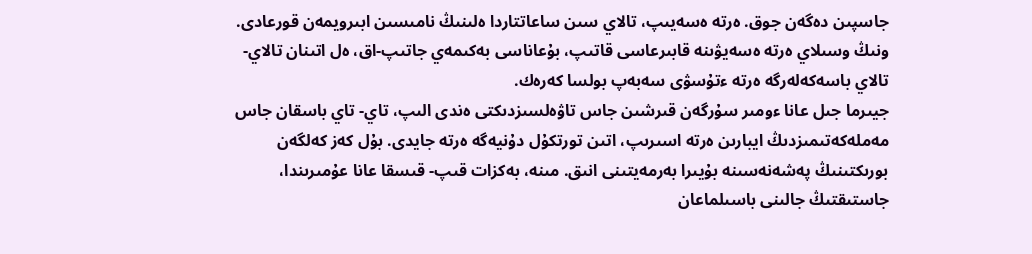جاسپىن دەگەن جوق. ەرتە ەسەيىپ، تالاي سىن ساعاتتاردا ەلىنىڭ نامىسىن ابىرويمەن قورعادى. ونىڭ وسىلاي ەرتە ەسەيۋىنە قابىرعاسى قاتىپ، بۇعاناسى بەكىمەي جاتىپ-اق، ەل اتىنان تالاي-تالاي باسەكەلەرگە ەرتە ءتۇسۋى سەبەپ بولسا كەرەك.
جيىرما جىل عانا ءومىر سۇرگەن قىرشىن جاس تاۋەلسىزدىكتى ەندى الىپ، تاي- تاي باسقان جاس مەملەكەتىمىزدىڭ ايبارىن ەرتە اسىرىپ، اتىن تورتكۇل دۇنيەگە ەرتە جايدى. بۇل كەز كەلگەن بورىكتىنىڭ پەشەنەسىنە بۇيىرا بەرمەيتىنى انىق. مىنە، بەكزات قىپ- قىسقا عانا عۇمىرىندا، جاستىقتىڭ جالىنى باسىلماعان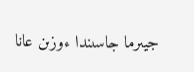جيىرما جاسىندا ءوزىن عانا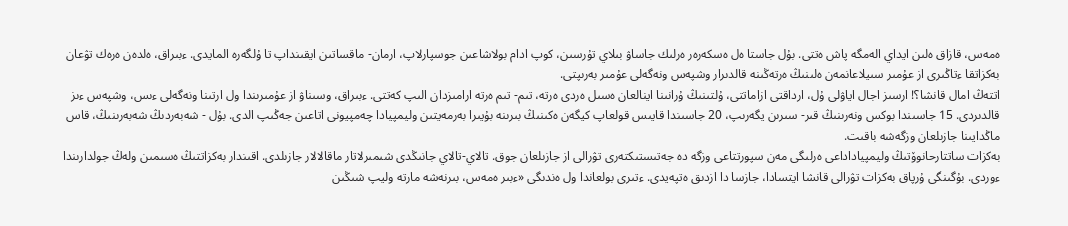ەمەس، قازاق ەلىن ايداي الەمگە پاش ەتتى. بۇل جاستا ەل ەسكەرەر ەرلىك جاساۋ بىلاي تۇرسىن، كوپ ادام بولاشاعىن جوسپارلاپ، ارمان- ماقساتىن ايقىنداپ تا ۇلگەرە المايدى. ءبىراق، ەلدەن ەرەك تۋعان بەكزاتقا ءتاڭىرى از عۇمىر سىيلاعانمەن ەلىنىڭ ەرتەڭىنە قالدىرار وشپەس ونەگەلى عۇمىر بەرىپتى.
اتتەڭ امال قانشا؟! ارسىز اجال اياۋلى ۇل، ارداقتى ازاماتتى، ۇلتىنىڭ ۇرانىنا اينالعان ەسىل ەردى ەرتە، تىم- تىم ەرتە ارامىزدان الىپ كەتتى. ءبىراق، وسىناۋ از عۇمىرىندا ول ارتىنا ونەگەلى ءىس، وشپەس ءىز قالدىردى. 15 جاسىندا بوكس ونەرىنىڭ قىر- سىرىن يگەرىپ، 20 جاسىندا قايىس قولعاپ كيگەن ەكىنىڭ بىرىنە بۇيىرا بەرمەيتىن وليمپيادا چەمپيونى اتاعىن جەڭىپ الدى. بۇل - شەبەردىڭ شەبەرىنىڭ، قاس ماڭدايىنا جازىلعان وزگەشە باقىت.
بەكزات ساتتارحانوۆتىڭ وليمپياداداعى ەرلىگى مەن سپورتتاعى وزگە دە جەتىستىكتەرى تۋرالى از جازىلعان جوق. تالاي-تالاي جانىڭدى شىمىرلاتار ماقالالار جازىلدى. اقىندار بەكزاتتىڭ ەسىمىن ولەڭ جولدارىندا ءوردى. بۇگىنگى ۇرپاق بەكزات تۋرالى قانشا ايتسادا، جازسا دا ازدىق ەتپەيدى. ءتىرى بولعاندا ول ەندىگى «ءبىر ەمەس، بىرنەشە مارتە وليپ شىڭىن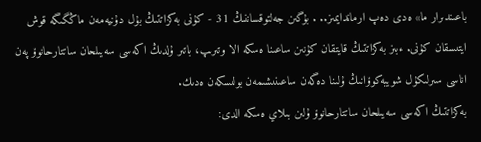باعىندىرار ما» ەدى دەپ ارماندايمىز.. . بۇگىن جەلتوقساننىڭ 31 - كۇنى بەكزاتتىڭ بۇل دۇنيەمەن ماڭگىگە قوش ايتىسقان كۇنى. ءبىز بەكزاتتىڭ قايتقان كۇنىن ساعىنا ەسكە الا وتىرىپ، باتىر ۇلدىڭ اكەسى سەيىلحان ساتتارحانوۆ پەن اناسى سىرلىكۇل شويبەكوۆانىڭ ۇلىنا دەگەن ساعىنىشىمەن بولىسكەن ەدىك.
بەكزاتتىڭ اكەسى سەيىلحان ساتتارحانوۆ ۇلىن بىلاي ەسكە الدى: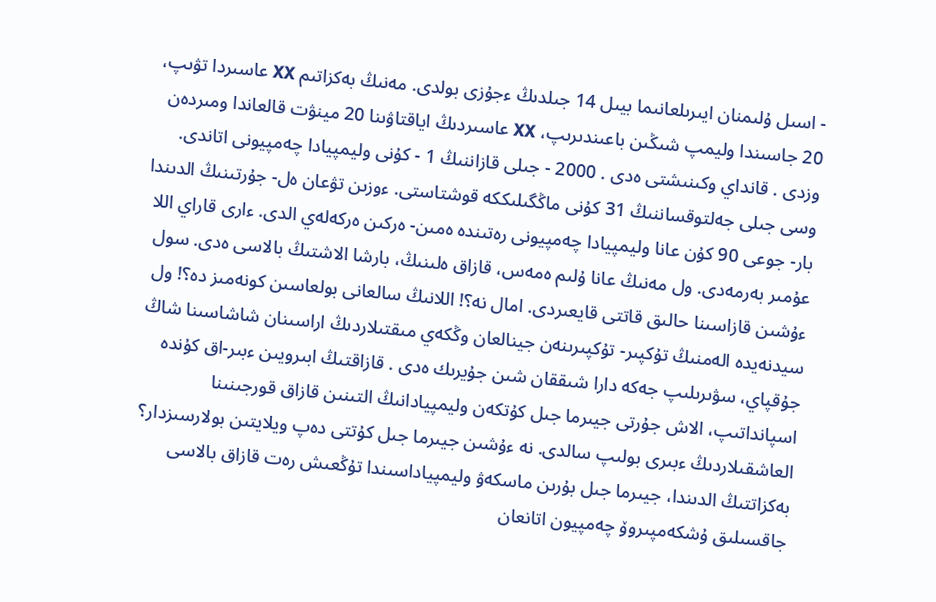- اسىل ۇلىمنان ايىرىلعانىما بيىل 14 جىلدىڭ ءجۇزى بولدى. مەنىڭ بەكزاتىم XX عاسىردا تۋىپ، 20 جاسىندا وليمپ شىڭىن باعىندىرىپ، XX عاسىردىڭ اياقتاۋىنا 20 مينۋت قالعاندا ومىردەن وزدى . قانداي وكىنىشتى ەدى . 2000 - جىلى قازاننىڭ 1 - كۇنى وليمپيادا چەمپيونى اتاندى. وسى جىلى جەلتوقساننىڭ 31 كۇنى ماڭگىلىككە قوشتاستى. ءوزىن تۋعان ەل- جۇرتىنىڭ الدىندا بار- جوعى 90 كۇن عانا وليمپيادا چەمپيونى رەتىندە ەمىن- ەركىن ەركەلەي الدى. ءارى قاراي اللا عۇمىر بەرمەدى. ول مەنىڭ عانا ۇلىم ەمەس، قازاق ەلىنىڭ، بارشا الاشتىڭ بالاسى ەدى. سول ءۇشىن قازاسىنا حالىق قاتتى قايعىردى. امال نە؟! اللانىڭ سالعانى بولعاسىن كونەمىز دە؟! ول سيدنەيدە الەمنىڭ تۇكپىر- تۇكپىرىنەن جينالعان وڭكەي مىقتىلاردىڭ اراسىنان شاشاسىنا شاڭ جۇقپاي، سۋىرىلىپ جەكە دارا شىققان شىن جۇيرىك ەدى . قازاقتىڭ ابىرويىن ءبىر-اق كۇندە اسپانداتىپ، الاش جۇرتى جيىرما جىل كۇتكەن وليمپيادانىڭ التىنىن قازاق قورجىنىنا العاشقىلاردىڭ ءبىرى بولىپ سالدى. نە ءۇشىن جيىرما جىل كۇتتى دەپ ويلايتىن بولارسىزدار؟ بەكزاتتىڭ الدىندا، جيىرما جىل بۇرىن ماسكەۋ وليمپياداسىندا تۇڭعىش رەت قازاق بالاسى جاقسىلىق ۇشكەمپىروۆ چەمپيون اتانعان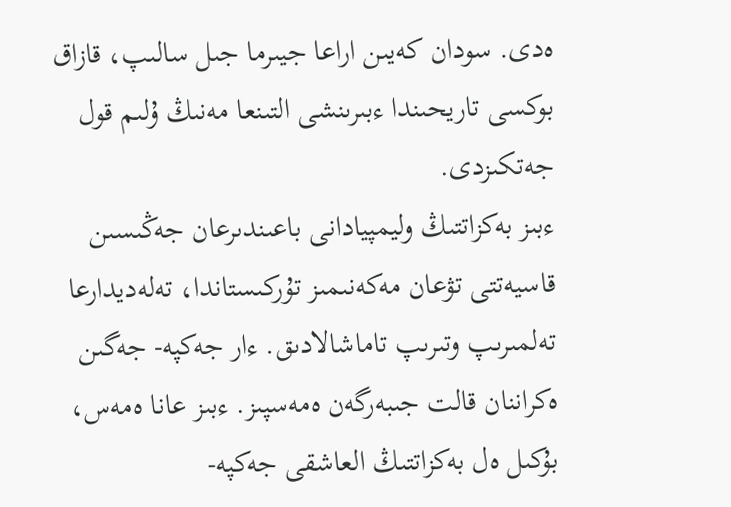ەدى. سودان كەيىن اراعا جيىرما جىل سالىپ، قازاق بوكسى تاريحىندا ءبىرىنشى التىنعا مەنىڭ ۇلىم قول جەتكىزدى.
ءبىز بەكزاتتىڭ وليمپيادانى باعىندىرعان جەڭىسىن قاسيەتتى تۋعان مەكەنىمىز تۇركىستاندا، تەلەديدارعا تەلمىرىپ وتىرىپ تاماشالادىق. ءار جەكپە- جەگىن ەكراننان قالت جىبەرگەن ەمەسپىز. ءبىز عانا ەمەس، بۇكىل ەل بەكزاتتىڭ العاشقى جەكپە-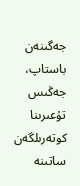جەگىنەن باستاپ، جەڭىس تۇعىرىنا كوتەرىلگەن ساتىنە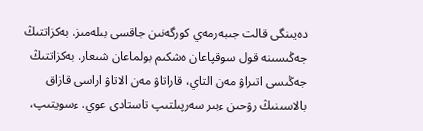دەيىنگى قالت جىبەرمەي كورگەنىن جاقسى بىلەمىز. بەكزاتتىڭ جەڭىسىنە قول سوقپاعان ەشكىم بولماعان شىعار. بەكزاتتىڭ جەڭىسى اتىراۋ مەن التاي، قاراتاۋ مەن الاتاۋ اراسى قازاق بالاسىنىڭ رۋحىن ءبىر سەرپىلتىپ تاستادى عوي. ءسويتىپ،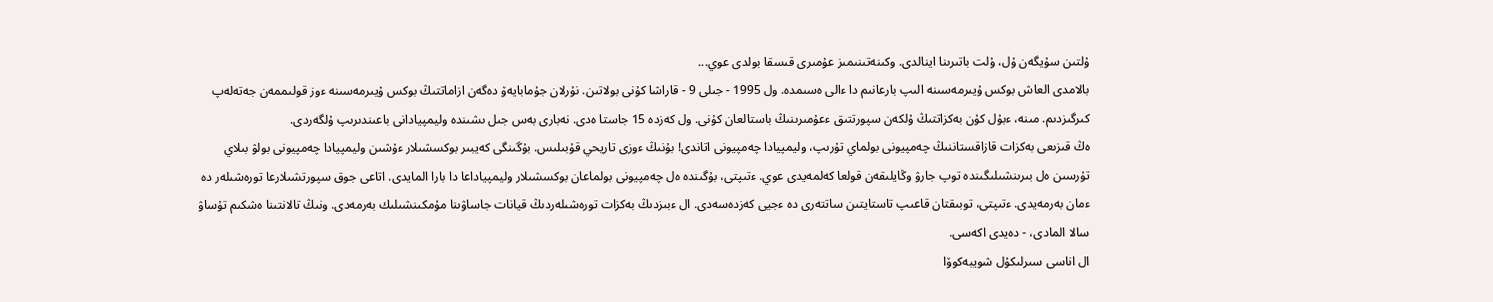ۇلتىن سۇيگەن ۇل، ۇلت باتىرىنا اينالدى. وكىنەتىنىمىز عۇمىرى قىسقا بولدى عوي...
بالامدى العاش بوكس ۇيىرمەسىنە الىپ بارعانىم دا ءالى ەسىمدە. ول 1995 - جىلى 9 - قاراشا كۇنى بولاتىن. نۇرلان جۇمابايەۆ دەگەن ازاماتتىڭ بوكس ۇيىرمەسىنە ءوز قولىممەن جەتەلەپ كىرگىزدىم. مىنە، ءبۇل كۇن بەكزاتتىڭ ۇلكەن سپورتتىق ءعۇمىرىنىڭ باستالعان كۇنى. ول كەزدە 15 جاستا ەدى. نەبارى بەس جىل ىشىندە وليمپيادانى باعىندىرىپ ۇلگەردى.
ەڭ قىزىعى بەكزات قازاقستاننىڭ چەمپيونى بولماي تۇرىپ، وليمپيادا چەمپيونى اتاندى! بۇنىڭ ءوزى تاريحي قۇبىلىس. بۇگىنگى كەيبىر بوكسشىلار ءۇشىن وليمپيادا چەمپيونى بولۋ بىلاي تۇرسىن ەل بىرىنشىلىگىندە توپ جارۋ وڭايلىقەن قولعا كەلمەيدى عوي. ءتىپتى، بۇگىندە ەل چەمپيونى بولماعان بوكسشىلار وليمپياداعا دا بارا المايدى. اتاعى جوق سپورتشىلارعا تورەشىلەر دە ءمان بەرمەيدى. ءتىپتى، توبىقتان قاعىپ تاستايتىن ساتتەرى دە ءجيى كەزدەسەدى. ال ءبىزدىڭ بەكزات تورەشىلەردىڭ قيانات جاساۋىنا مۇمكىنشىلىك بەرمەدى. ونىڭ تالانتىنا ەشكىم تۇساۋ سالا المادى، - دەيدى اكەسى.
ال اناسى سىرلىكۇل شويبەكوۆا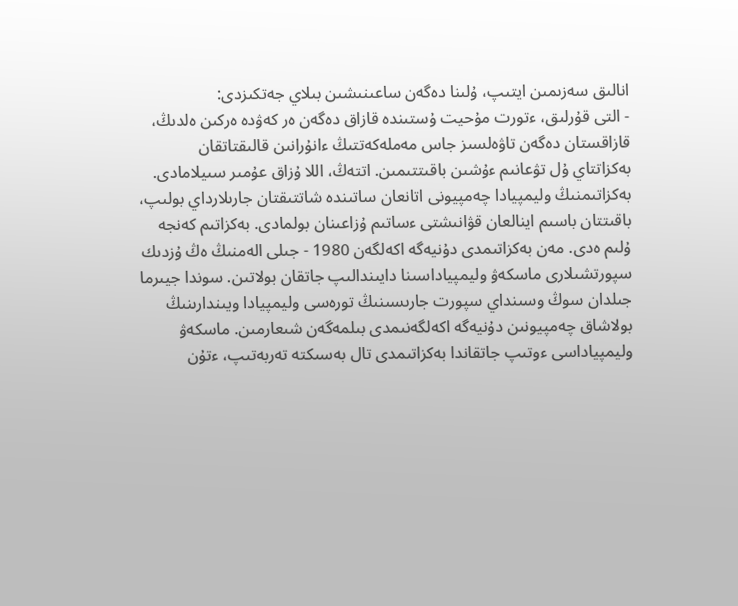انالىق سەزىمىن ايتىپ، ۇلىنا دەگەن ساعىنىشىن بىلاي جەتكىزدى:
- التى قۇرلىق، ءتورت مۇحيت ۇستىندە قازاق دەگەن ەر كەۋدە ەركىن ەلدىڭ، قازاقستان دەگەن تاۋەلسىز جاس مەملەكەتتىڭ ءانۇرانىن قالىقتاتقان بەكزاتتاي ۇل تۋعانىم ءۇشىن باقىتتىمىن. اتتەڭ، اللا ۇزاق عۇمىر سىيلامادى. بەكزاتىمنىڭ وليمپيادا چەمپيونى اتانعان ساتىندە شاتتىقتان جارىلارداي بولىپ، باقىتتان باسىم اينالعان قۋانىشتى ءساتىم ۇزاعىنان بولمادى. بەكزاتىم كەنجە ۇلىم ەدى. مەن بەكزاتىمدى دۇنيەگە اكەلگەن 1980 - جىلى الەمنىڭ ەڭ ۇزدىك سپورتشىلارى ماسكەۋ وليمپياداسىنا دايىندالىپ جاتقان بولاتىن. سوندا جيىرما جىلدان سوڭ وسىنداي سپورت جارىسىنىڭ تورەسى وليمپيادا ويىندارىنىڭ بولاشاق چەمپيونىن دۇنيەگە اكەلگەنىمدى بىلمەگەن شىعارمىن. ماسكەۋ وليمپياداسى ءوتىپ جاتقاندا بەكزاتىمدى تال بەسىكتە تەربەتىپ، ءتۇن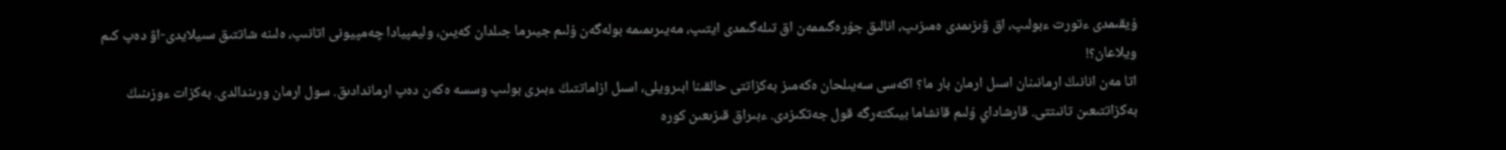ۇيقىمدى ءتورت ءبولىپ، اق ۋىزىمدى ەمىزىپ، انالىق جۇرەگىممەن اق تىلەگىمدى ايتىپ، مەيىرىمىمە بولەگەن ۇلىم جيىرما جىلدان كەيىن، وليمپيادا چەمپيونى اتانىپ، ەلىنە شاتتىق سىيلايدى-اۋ دەپ كىم ويلاعان؟!
اتا مەن انانىڭ ارمانىنان اسىل ارمان بار ما؟ اكەسى سەيىلحان ەكەمىز بەكزاتتى حالقىنا ابىرويلى، اسىل ازاماتتىڭ ءبىرى بولىپ وسسە ەكەن دەپ ارماندادىق. سول ارمان ورىندالدى. بەكزات ءوزىنىڭ بەكزاتتىعىن تانىتتى. قارشاداي ۇلىم قانشاما بيىكتەرگە قول جەتكىزدى. ءبىراق قىزىعىن كورە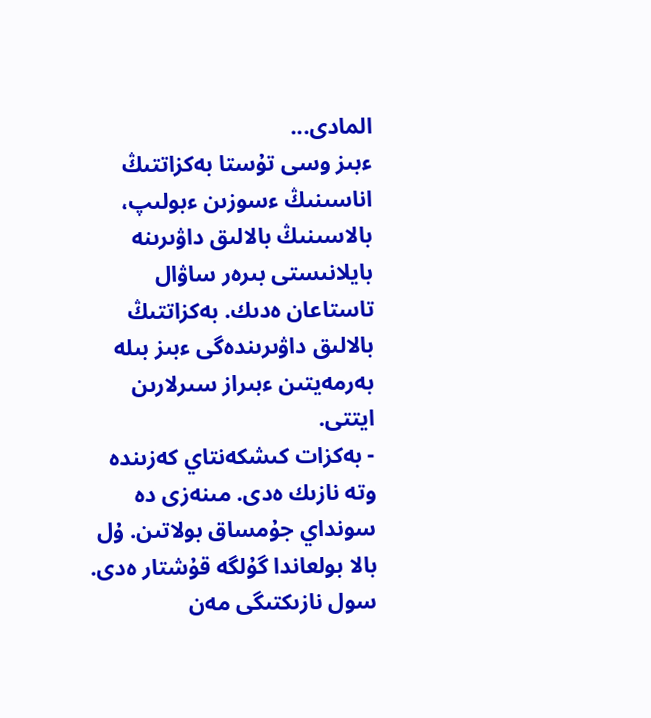المادى...
ءبىز وسى تۇستا بەكزاتتىڭ اناسىنىڭ ءسوزىن ءبولىپ، بالاسىنىڭ بالالىق داۋىرىنە بايلانىستى بىرەر ساۋال تاستاعان ەدىك. بەكزاتتىڭ بالالىق داۋىرىندەگى ءبىز بىلە بەرمەيتىن ءبىراز سىرلارىن ايتتى.
- بەكزات كىشكەنتاي كەزىندە وتە نازىك ەدى. مىنەزى دە سونداي جۇمساق بولاتىن. ۇل بالا بولعاندا گۇلگە قۇشتار ەدى. سول نازىكتىگى مەن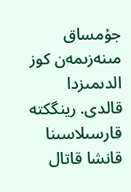جۇمساق مىنەزىمەن كوز الدىمىزدا قالدى. رينگكتە قارسىلاسىنا قانشا قاتال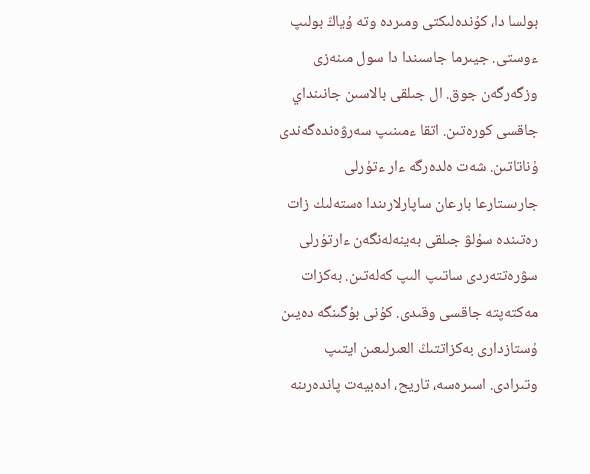بولسا دا، كۇندەلىكتى ومىردە وتە ۇياڭ بولىپ ءوستى. جيىرما جاسىندا دا سول مىنەزى وزگەرگەن جوق. ال جىلقى بالاسىن جانىنداي جاقسى كورەتىن. اتقا ءمىنىپ سەرۋەندەگەندى ۇناتاتىن. شەت ەلدەرگە ءار ءتۇرلى جارىستارعا بارعان ساپارلارىندا ەستەلىك زات رەتىندە سۇلۋ جىلقى بەينەلەنگەن ءارتۇرلى سۋرەتتەردى ساتىپ الىپ كەلەتىن. بەكزات مەكتەپتە جاقسى وقىدى. كۇنى بۇگىنگە دەيىن ۇستازدارى بەكزاتتىڭ العىرلىعىن ايتىپ وتىرادى. اسىرەسە، تاريح، ادەبيەت پاندەرىنە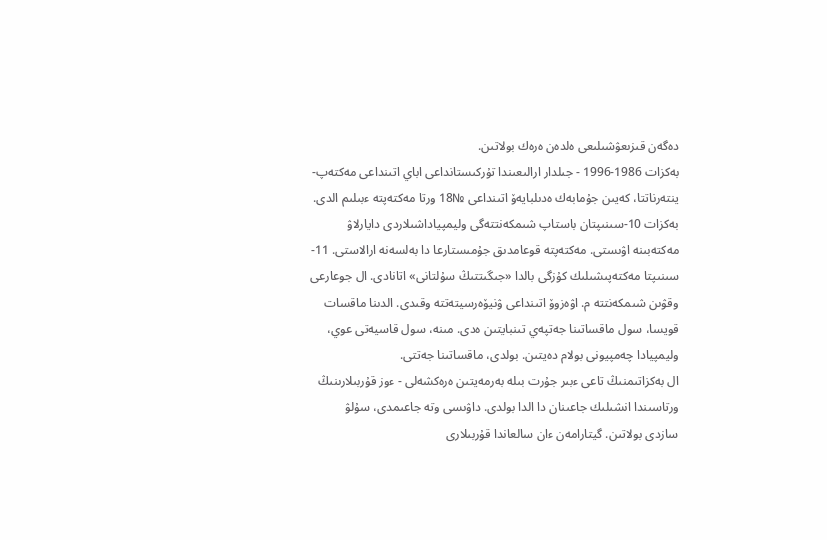دەگەن قىزىعۋشىلىعى ەلدەن ەرەك بولاتىن.
بەكزات 1986-1996 - جىلدار ارالىعىندا تۇركىستانداعى اباي اتىنداعى مەكتەپ- ينتەرناتتا، كەيىن جۇمابەك ەدىلبايەۆ اتىنداعى №18 ورتا مەكتەپتە ءبىلىم الدى.
بەكزات 10-سىنىپتان باستاپ شىمكەنتتەگى وليمپياداشىلاردى دايارلاۋ مەكتەبىنە اۋىستى. مەكتەپتە قوعامدىق جۇمىستارعا دا بەلسەنە ارالاستى. 11- سىنىپتا مەكتەپىشىلىك كۇزگى بالدا «جىگىتتىڭ سۇلتانى» اتانادى. ال جوعارعى وقۋىن شىمكەنتتە م. اۋەزوۆ اتىنداعى ۋنيۆەرسيتەتتە وقىدى. الدىنا ماقسات قويسا، سول ماقساتىنا جەتپەي تىنبايتىن ەدى. مىنە، سول قاسيەتى عوي، وليمپيادا چەمپيونى بولام دەيتىن. بولدى، ماقساتىنا جەتتى.
ال بەكزاتىمنىڭ تاعى ءبىر جۇرت بىلە بەرمەيتىن ەرەكشەلى - ءوز قۇربىلارىنىڭ ورتاسىندا انشىلىك جاعىنان دا الدا بولدى. داۋىسى وتە جاعىمدى، سۇلۋ سازدى بولاتىن. گيتارامەن ءان سالعاندا قۇربىلارى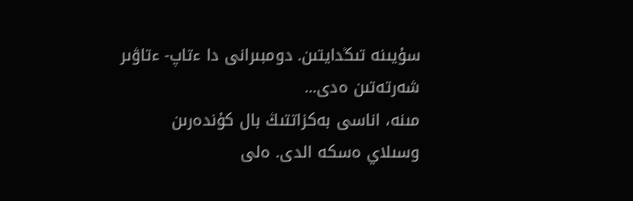سۇيىنە تىڭدايتىن. دومبىرانى دا ءتاپ- ءتاۋىر شەرتەتىن ەدى...
مىنە، اناسى بەكزاتتىڭ بال كۇندەرىن وسىلاي ەسكە الدى. ەلى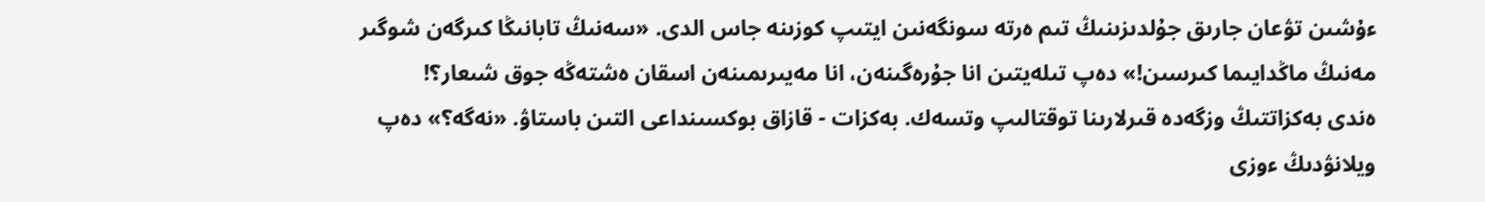ءۇشىن تۋعان جارىق جۇلدىزىنىڭ تىم ەرتە سونگەنىن ايتىپ كوزىنە جاس الدى. «سەنىڭ تابانىڭا كىرگەن شوگىر مەنىڭ ماڭدايىما كىرسىن!» دەپ تىلەيتىن انا جۇرەگىنەن، انا مەيىرىمىنەن اسقان ەشتەڭە جوق شىعار؟!
ەندى بەكزاتتىڭ وزگەدە قىرلارىنا توقتالىپ وتسەك. بەكزات - قازاق بوكسىنداعى التىن باستاۋ. «نەگە؟» دەپ ويلانۋدىڭ ءوزى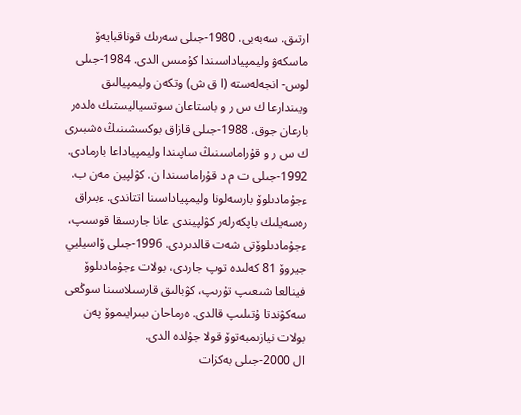ارتىق. سەبەبى. 1980-جىلى سەرىك قوناقبايەۆ ماسكەۋ وليمپياداسىندا كۇمىس الدى. 1984-جىلى لوس- انجەلەستە (ا ق ش) وتكەن وليمپيالىق ويىندارعا ك س ر و باستاعان سوتسياليستىك ەلدەر بارعان جوق. 1988-جىلى قازاق بوكسشىنىڭ ەشبىرى ك س ر و قۇراماسىنىڭ ساپىندا وليمپياداعا بارمادى. 1992-جىلى ت م د قۇراماسىندا ن. كۋلپين مەن ب. ءجۇمادىلوۆ بارسەلونا وليمپياداسىنا اتتاندى. ءبىراق رەسەيلىك باپكەرلەر كۋلپيندى عانا جارىسقا قوسىپ، ءجۇمادىلوۆتى شەت قالدىردى. 1996-جىلى ۆاسيليي جيروۆ 81 كەلىدە توپ جاردى، بولات ءجۇمادىلوۆ فينالعا شىعىپ تۇرىپ، كۋبالىق قارسىلاسىنا سوڭعى سەكۋندتا ۇتىلىپ قالدى. ەرماحان ىبىرايىموۆ پەن بولات نيازىمبەتوۆ قولا جۇلدە الدى.
ال 2000-جىلى بەكزات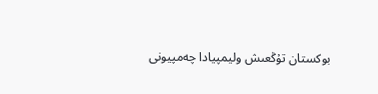بوكستان تۇڭعىش وليمپيادا چەمپيونى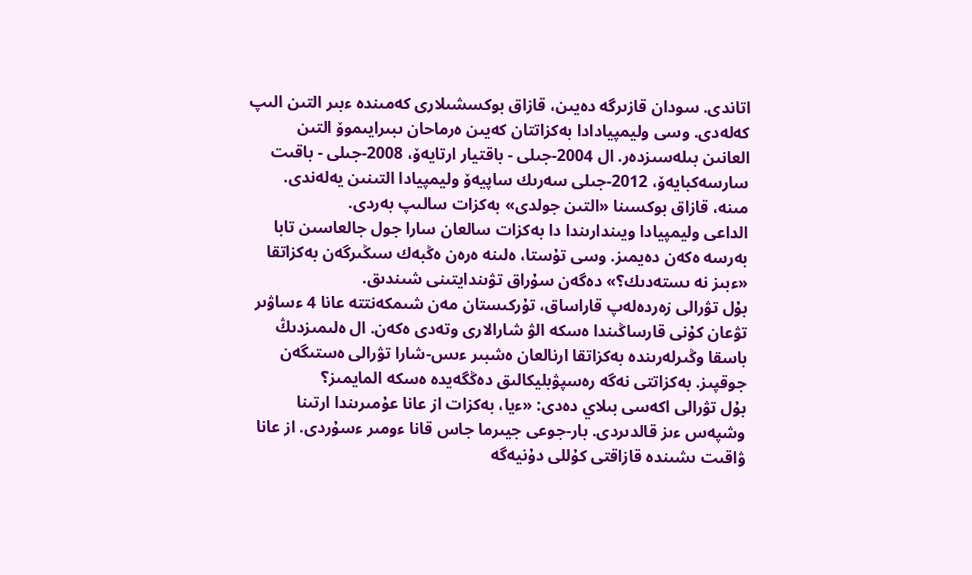اتاندى. سودان قازىرگە دەيىن، قازاق بوكسشىلارى كەمىندە ءبىر التىن الىپ كەلەدى. وسى وليمپيادادا بەكزاتتان كەيىن ەرماحان ىبىرايىموۆ التىن العانىن بىلەسىزدەر. ال 2004-جىلى - باقتيار ارتايەۆ، 2008-جىلى - باقىت سارسەكبايەۆ، 2012-جىلى سەرىك ساپيەۆ وليمپيادا التىنىن يەلەندى. مىنە، قازاق بوكسىنا «التىن جولدى» بەكزات سالىپ بەردى.
الداعى وليمپيادا ويىندارىندا دا بەكزات سالعان سارا جول جالعاسىن تابا بەرسە ەكەن دەيمىز. وسى تۇستا، ەلىنە ەرەن ەڭبەك سىڭىرگەن بەكزاتقا «ءبىز نە ىستەدىك؟» دەگەن سۇراق تۋىندايتىنى شىندىق.
بۇل تۋرالى زەردەلەپ قاراساق، تۇركىستان مەن شىمكەنتتە عانا 4 ءساۋىر تۋعان كۇنى قارساڭىندا ەسكە الۋ شارالارى وتەدى ەكەن. ال ەلىمىزدىڭ باسقا وڭىرلەرىندە بەكزاتقا ارنالعان ەشبىر ءىس-شارا تۋرالى ەستىگەن جوقپىز. بەكزاتتى نەگە رەسپۋبليكالىق دەڭگەيدە ەسكە المايمىز؟
بۇل تۋرالى اكەسى بىلاي دەدى: «ءيا، بەكزات از عانا عۇمىرىندا ارتىنا وشپەس ءىز قالدىردى. بار-جوعى جيىرما جاس قانا ءومىر ءسۇردى. از عانا ۋاقىت ىشىندە قازاقتى كۇللى دۇنيەگە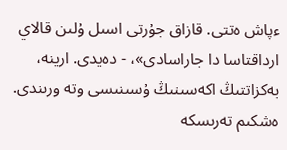ءپاش ەتتى. قازاق جۇرتى اسىل ۇلىن قالاي ارداقتاسا دا جاراسادى»، - دەيدى. ارينە، بەكزاتتىڭ اكەسىنىڭ ۇسىنىسى وتە ورىندى. ەشكىم تەرىسكە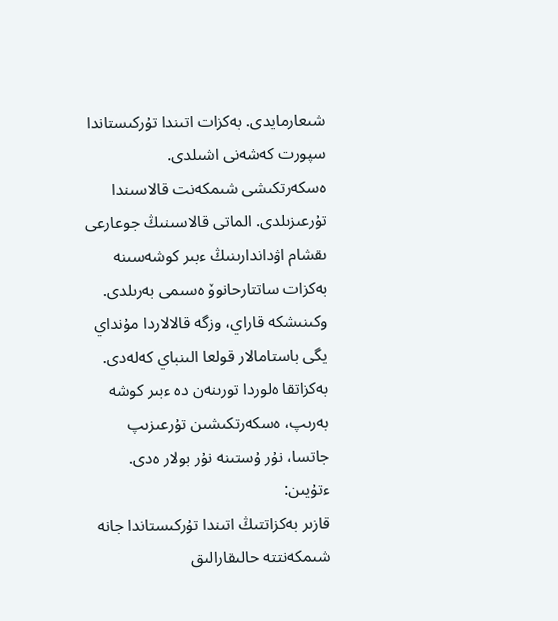شىعارمايدى. بەكزات اتىندا تۇركىستاندا سپورت كەشەنى اشىلدى. ەسكەرتكىشى شىمكەنت قالاسىندا تۇرعىزىلدى. الماتى قالاسىنىڭ جوعارعى ىقشام اۋداندارىنىڭ ءبىر كوشەسىنە بەكزات ساتتارحانوۆ ەسىمى بەرىلدى. وكىنىشكە قاراي، وزگە قالالاردا مۇنداي يگى باستامالار قولعا الىنباي كەلەدى. بەكزاتقا ەلوردا تورىنەن دە ءبىر كوشە بەرىپ، ەسكەرتكىشىن تۇرعىزىپ جاتسا، نۇر ۇستىنە نۇر بولار ەدى.
ءتۇيىن:
قازىر بەكزاتتىڭ اتىندا تۇركىستاندا جانە شىمكەنتتە حالىقارالىق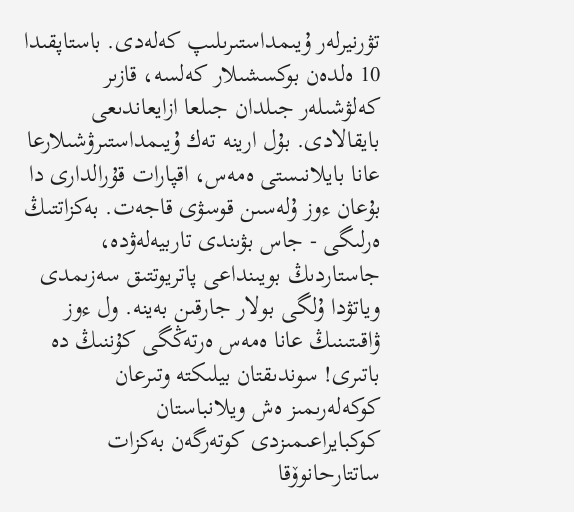تۋرنيرلەر ۇيىمداستىرىلىپ كەلەدى. باستاپقىدا 10 ەلدەن بوكسشىلار كەلسە، قازىر كەلۋشىلەر جىلدان جىلعا ازايعاندىعى بايقالادى. بۇل ارينە تەك ۇيىمداستىرۋشىلارعا عانا بايلانىستى ەمەس، اقپارات قۇرالدارى دا بۇعان ءوز ۇلەسىن قوسۋى قاجەت. بەكزاتتىڭ ەرلىگى - جاس بۋىندى تاربيەلەۋدە، جاستاردىڭ بويىنداعى پاتريوتتىق سەزىمدى وياتۋدا ۇلگى بولار جارقىن بەينە. ول ءوز ۋاقىتىنىڭ عانا ەمەس ەرتەڭگى كۇننىڭ دە باتىرى! سوندىقتان بيلىكتە وتىرعان كوكەلەرىمىز ەش ويلانباستان كوكبايراعىمىزدى كوتەرگەن بەكزات ساتتارحانوۆقا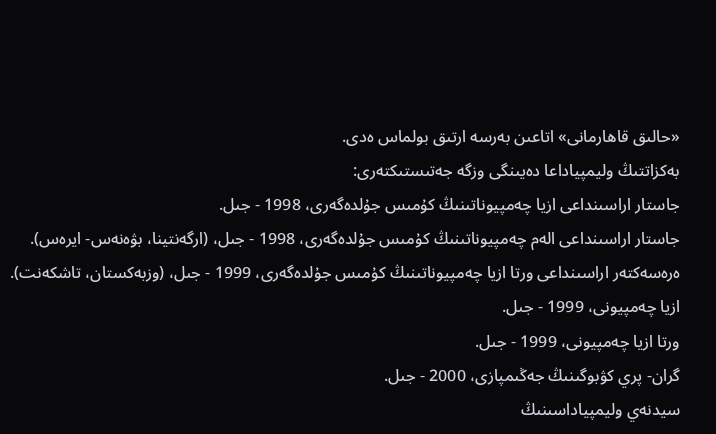«حالىق قاھارمانى» اتاعىن بەرسە ارتىق بولماس ەدى.
بەكزاتتىڭ وليمپياداعا دەيىنگى وزگە جەتىستىكتەرى:
جاستار اراسىنداعى ازيا چەمپيوناتىنىڭ كۇمىس جۇلدەگەرى، 1998 - جىل.
جاستار اراسىنداعى الەم چەمپيوناتىنىڭ كۇمىس جۇلدەگەرى، 1998 - جىل، (ارگەنتينا، بۋەنەس- ايرەس).
ەرەسەكتەر اراسىنداعى ورتا ازيا چەمپيوناتىنىڭ كۇمىس جۇلدەگەرى، 1999 - جىل، (وزبەكستان، تاشكەنت).
ازيا چەمپيونى، 1999 - جىل.
ورتا ازيا چەمپيونى، 1999 - جىل.
گران- پري كۋبوگىنىڭ جەڭىمپازى، 2000 - جىل.
سيدنەي وليمپياداسىنىڭ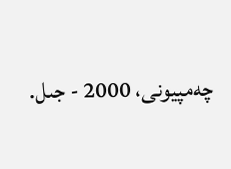چەمپيونى، 2000 - جىل.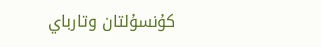كۇنسۇلتان وتارباي